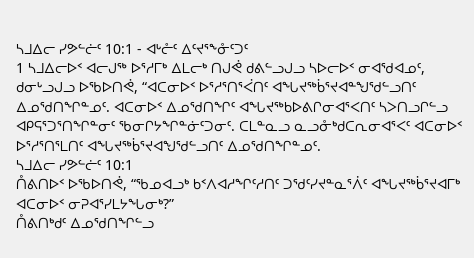ᓴᒧᐃᓕ ᓯᕗᓪᓖᑦ 10:1 - ᐊᒡᓔᑦ ᐃᑦᔪᕐᖕᓁᑦᑐᑦ
1 ᓴᒧᐃᓕᐅᑉ ᐊᓕᒍᖅ ᐅᕐᓱᒥᒃ ᐃᒪᓕᒃ ᑎᒍᕚ ᑯᕕᓪᓗᒍᓗ ᓴᐅᓕᐅᑉ ᓂᐊᖁᐊᓄᑦ, ᑯᓂᒡᓗᒍᓗ ᐅᖃᐅᑎᕚ, “ᐊᑕᓂᐅᑉ ᐅᕐᓱᕐᑎᕐᐹᑎᑦ ᐊᖓᔪᖅᑳᕐᔪᐊᓐᖑᖁᓪᓗᑎᑦ ᐃᓄᖁᑎᖏᓐᓄᑦ. ᐊᑕᓂᐅᑉ ᐃᓄᖁᑎᖏᑦ ᐊᖓᔪᖅᑲᐅᕕᒋᓂᐊᕐᐸᑎᑦ ᓴᐳᑎᓗᒋᓪᓗ ᐊᑭᕋᕐᑐᕐᑎᖏᓐᓂᑦ ᖃᓂᒋᔭᖏᓐᓃᑦᑐᓂᑦ. ᑕᒪᓐᓇᓗ ᓇᓗᓁᒃᑯᑕᕆᓂᐊᕐᐸᑦ ᐊᑕᓂᐅᑉ ᐅᕐᓱᕐᑎᕐᒪᑎᑦ ᐊᖓᔪᖅᑳᕐᔪᐊᖑᖁᓪᓗᑎᑦ ᐃᓄᖁᑎᖏᓐᓄᑦ.
ᓴᒧᐃᓕ ᓯᕗᓪᓖᑦ 10:1
ᑍᕕᑎᐅᑉ ᐅᖃᐅᑎᕚ, “ᖃᓄᐊᓗᒃ ᑲᑉᐱᐊᓱᖏᑦᓱᑎᑦ ᑐᖁᑦᓯᔪᓐᓇᕐᐲᑦ ᐊᖓᔪᖅᑳᕐᔪᐊᒥᒃ ᐊᑕᓂᐅᑉ ᓂᕈᐊᕐᓯᒪᔭᖓᓂᒃ?”
ᑍᕕᑎᒃᑯᑦ ᐃᓄᖁᑎᖏᓪᓗ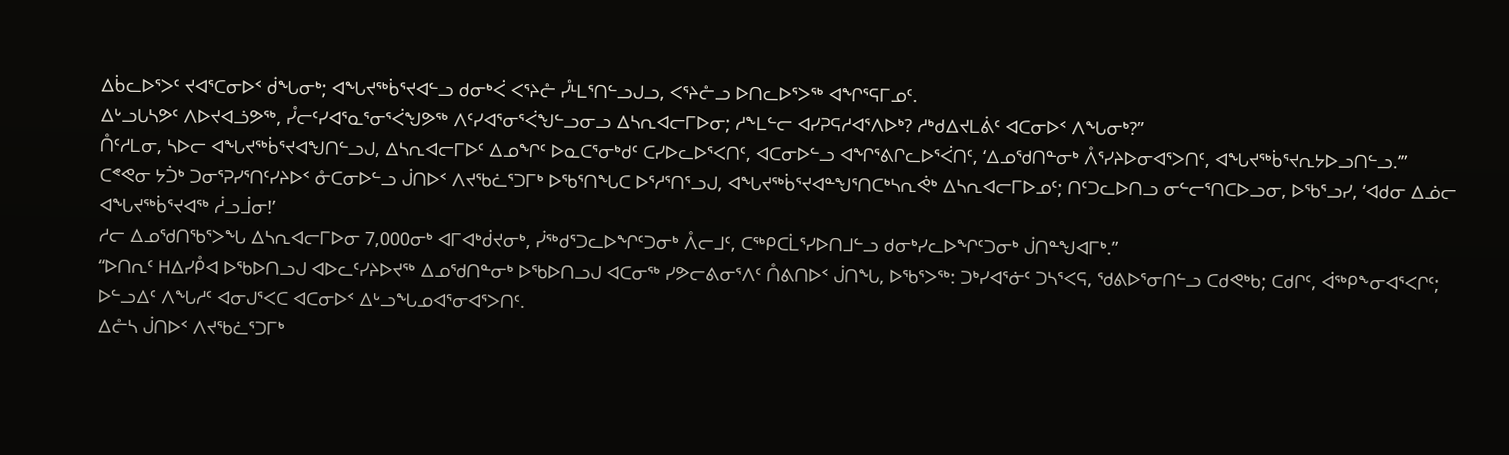ᐃᑳᓚᐅᕐᐳᑦ ᔪᐊᕐᑕᓂᐅᑉ ᑰᖓᓂᒃ; ᐊᖓᔪᖅᑳᕐᔪᐊᓪᓗ ᑯᓂᒃᐹ ᐸᕐᔨᓔ ᓮᒻᒪᕐᑎᓪᓗᒍᓗ, ᐸᕐᔨᓔᓗ ᐅᑎᓚᐅᕐᐳᖅ ᐊᖏᕐᕋᒥᓄᑦ.
ᐃᒡᓗᒐᓴᕗᑦ ᐱᐅᔪᐊᓘᕗᖅ, ᓮᓕᑦᓯᐊᕐᓇᕐᓂᕐᐹᖑᕗᖅ ᐱᑦᓯᐊᕐᓂᕐᐹᖑᓪᓗᓂᓗ ᐃᓴᕆᐊᓕᒥᐅᓂ; ᓱᖕᒪᓪᓕ ᐊᓯᕈᕋᓱᐊᕐᐱᐅᒃ? ᓱᒃᑯᐃᔪᒪᕖᑦ ᐊᑕᓂᐅᑉ ᐱᖓᓂᒃ?”
ᑍᑦᓱᒪᓂ, ᓴᐅᓕ ᐊᖓᔪᖅᑳᕐᔪᐊᖑᑎᓪᓗᒍ, ᐃᓴᕆᐊᓕᒥᐅᑦ ᐃᓄᖏᑦ ᐅᓇᑕᕐᓂᒃᑯᑦ ᑕᓯᐅᓚᐅᕐᐸᑎᑦ, ᐊᑕᓂᐅᓪᓗ ᐊᖏᕐᕕᒋᓚᐅᕐᐹᑎᑦ, ‘ᐃᓄᖁᑎᓐᓂᒃ ᐰᕐᓯᔨᐅᓂᐊᕐᐳᑎᑦ, ᐊᖓᔪᖅᑳᕐᔪᕆᔭᐅᓗᑎᓪᓗ.’”
ᑕᕝᕙᓂ ᔭᑑᒃ ᑐᓂᕐᕈᓯᕐᑎᑦᓯᔨᐅᑉ ᓁᑕᓂᐅᓪᓗ ᒎᑎᐅᑉ ᐱᔪᖃᓛᕐᑐᒥᒃ ᐅᖃᕐᑎᖓᑕ ᐅᕐᓱᕐᑎᕐᓗᒍ, ᐊᖓᔪᖅᑳᕐᔪᐊᓐᖑᕐᑎᑕᒃᓴᕆᕚᒃ ᐃᓴᕆᐊᓕᒥᐅᓄᑦ; ᑎᑦᑐᓚᐅᑎᓗ ᓂᓪᓕᕐᑎᑕᐅᓗᓂ, ᐅᖃᕐᓗᓯ, ‘ᐊᑯᓂ ᐃᓅᓕ ᐊᖓᔪᖅᑳᕐᔪᐊᖅ ᓲᓗᒨᓂ!’
ᓱᓕ ᐃᓄᖁᑎᖃᕐᐳᖓ ᐃᓴᕆᐊᓕᒥᐅᓂ 7,000ᓂᒃ ᐊᒥᐊᒃᑰᔪᓂᒃ, ᓰᖅᑯᕐᑐᓚᐅᖏᑦᑐᓂᒃ ᐰᓕᒧᑦ, ᑕᖅᑭᑕᒫᕐᓯᐅᑎᒧᓪᓗ ᑯᓂᒃᓯᓚᐅᖏᑦᑐᓂᒃ ᒎᑎᓐᖑᐊᒥᒃ.”
“ᐅᑎᕆᑦ ᕼᐃᓯᑬᐊ ᐅᖃᐅᑎᓗᒍ ᐊᐅᓚᑦᓯᔨᐅᔪᖅ ᐃᓄᖁᑎᓐᓂᒃ ᐅᖃᐅᑎᓗᒍ ᐊᑕᓂᖅ ᓯᕗᓕᕕᓂᕐᐱᑦ ᑍᕕᑎᐅᑉ ᒎᑎᖓ, ᐅᖃᕐᐳᖅ: ᑐᒃᓯᐊᕐᓃᑦ ᑐᓴᕐᐸᕋ, ᖁᕕᐅᕐᓂᑎᓪᓗ ᑕᑯᕙᒃᑲ; ᑕᑯᒋᑦ, ᐋᖅᑭᖕᓂᐊᕐᐸᒋᑦ; ᐅᓪᓗᐃᑦ ᐱᖓᓱᑦ ᐊᓂᒍᕐᐸᑕ ᐊᑕᓂᐅᑉ ᐃᒡᓗᖓᓄᐊᕐᓂᐊᕐᐳᑎᑦ.
ᐃᓔᓴ ᒎᑎᐅᑉ ᐱᔪᖃᓛᕐᑐᒥᒃ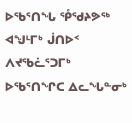ᐅᖃᕐᑎᖓ ᕾᖁᔨᕗᖅ ᐊᖑᒻᒥᒃ ᒎᑎᐅᑉ ᐱᔪᖃᓛᕐᑐᒥᒃ ᐅᖃᕐᑎᖏᑕ ᐃᓚᖓᓐᓂᒃ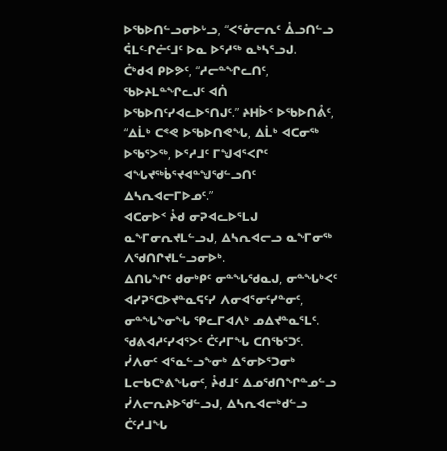ᐅᖃᐅᑎᓪᓗᓂᐅᒡᓗ, “ᐸᕐᓁᓕᕆᑦ ᐂᓗᑎᓪᓗ ᕌᒪᑦ-ᒋᓖᑦᒧᑦ ᐅᓇ ᐅᕐᓱᖅ ᓇᒃᓴᕐᓗᒍ.
ᑖᒃᑯᐊ ᑭᐅᕗᑦ, “ᓱᓕᓐᖏᓚᑎᑦ, ᖃᐅᔨᒪᓐᖏᓚᒍᑦ ᐊᑏ ᐅᖃᐅᑎᑦᓯᐊᓚᐅᕐᑎᒍᑦ.” ᔨᕼᐆᑉ ᐅᖃᐅᑎᕔᑦ, “ᐃᒫᒃ ᑕᕝᕙ ᐅᖃᐅᑎᕙᖓ, ᐃᒫᒃ ᐊᑕᓂᖅ ᐅᖃᕐᐳᖅ, ᐅᕐᓱᒧᑦ ᒥᖑᐊᕐᐸᒋᑦ ᐊᖓᔪᖅᑳᕐᔪᐊᓐᖑᖁᓪᓗᑎᑦ ᐃᓴᕆᐊᓕᒥᐅᓄᑦ.”
ᐊᑕᓂᐅᑉ ᔧᑯ ᓂᕈᐊᓚᐅᕐᒪᒍ ᓇᖕᒥᓂᕆᔪᒪᓪᓗᒍ, ᐃᓴᕆᐊᓕᓗ ᓇᖕᒥᓂᖅ ᐱᖁᑎᒋᔪᒪᓪᓗᓂᐅᒃ.
ᐃᑎᒐᖏᑦ ᑯᓂᒃᑭᑦ ᓂᓐᖓᖁᓇᒍ, ᓂᓐᖓᒃᐸᑦ ᐊᓯᕈᕐᑕᐅᔪᓐᓇᕋᑦᓯ ᐱᓂᐊᕐᓂᑦᓯᓐᓂᑦ, ᓂᓐᖓᖕᓂᖓ ᕿᓚᒥᐊᐱᒃ ᓄᐃᔪᓐᓇᕐᒪᑦ. ᖁᕕᐊᓱᑦᓯᐊᕐᐳᑦ ᑖᑦᓱᒥᖓ ᑕᑎᖃᕐᑐᑦ.
ᓰᐱᓂᑦ ᐊᕐᓇᓪᓗᖕᓂᒃ ᐃᕐᓂᐅᕐᑐᓂᒃ ᒪᓕᑲᑕᒃᕕᖓᓂᑦ, ᔧᑯᒧᑦ ᐃᓄᖁᑎᖏᓐᓄᓪᓗ ᓰᐱᓕᕆᔨᐅᖁᓪᓗᒍ, ᐃᓴᕆᐊᓕᒃᑯᓪᓗ ᑖᑦᓱᒧᖓ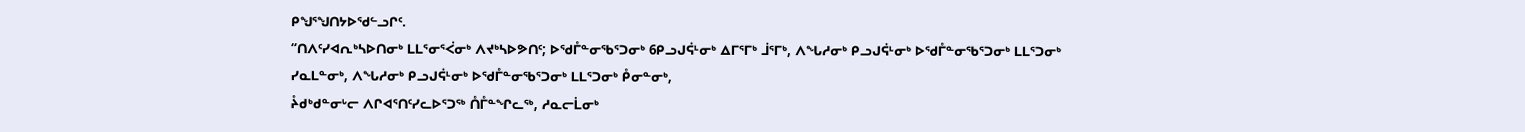ᑭᖑᕐᖑᑎᔭᐅᖁᓪᓗᒋᑦ.
“ᑎᐱᑦᓯᐊᕆᒃᓴᐅᑎᓂᒃ ᒪᒪᕐᓂᕐᐹᓂᒃ ᐱᔪᒃᓴᐅᕗᑎᑦ; ᐅᖁᒤᓐᓂᖃᕐᑐᓂᒃ 6ᑭᓗᒍᕌᒻᓂᒃ ᐃᒥᕐᒥᒃ ᒨᕐᒥᒃ, ᐱᖓᓱᓂᒃ ᑭᓗᒍᕌᒻᓂᒃ ᐅᖁᒤᓐᓂᖃᕐᑐᓂᒃ ᒪᒪᕐᑐᓂᒃ ᓯᓇᒪᓐᓂᒃ, ᐱᖓᓱᓂᒃ ᑭᓗᒍᕌᒻᓂᒃ ᐅᖁᒤᓐᓂᖃᕐᑐᓂᒃ ᒪᒪᕐᑐᓂᒃ ᑬᓂᓐᓂᒃ,
ᔧᑯᒃᑯᓐᓂᒡᓕ ᐱᒋᐊᕐᑎᑦᓯᓚᐅᕐᑐᖅ ᑍᒤᓐᖏᓚᖅ, ᓱᓇᓕᒫᓂᒃ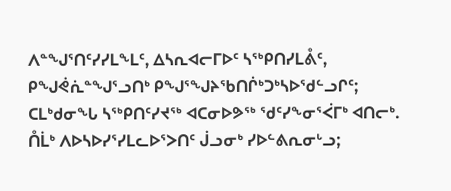ᐱᓐᖑᕐᑎᑦᓯᓯᒪᖕᒪᑦ, ᐃᓴᕆᐊᓕᒥᐅᑦ ᓴᖅᑭᑎᓯᒪᕔᑦ, ᑭᖑᕚᕇᓐᖑᕐᓗᑎᒃ ᑭᖑᕐᖑᔨᖃᑎᒌᒃᑐᒃᓴᐅᖁᓪᓗᒋᑦ; ᑕᒪᒃᑯᓂᖓ ᓴᖅᑭᑎᑦᓯᔪᖅ ᐊᑕᓂᐅᕗᖅ ᖁᑦᓯᖕᓂᕐᐹᒥᒃ ᐊᑎᓕᒃ.
ᑍᒫᒃ ᐱᐅᓴᐅᓯᕐᓯᒪᓚᐅᕐᐳᑎᑦ ᒎᓗᓂᒃ ᓯᐅᓪᕕᕆᓂᒡᓗ;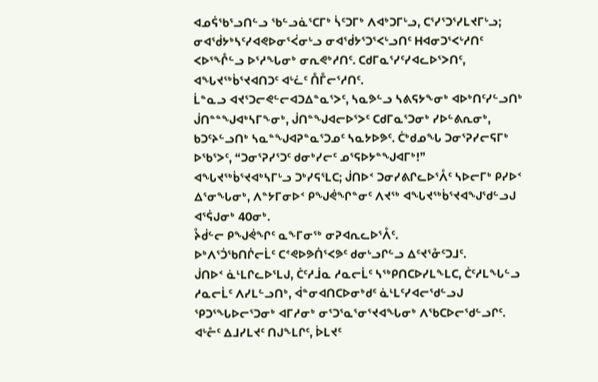ᐊᓄᕌᖃᕐᓗᑎᓪᓗ ᖃᓪᓗᓈᕐᑕᒥᒃ ᓵᑦᑐᒥᒃ ᐱᐊᒃᑐᒥᒡᓗ, ᑕᕐᓯᕐᑐᕐᓯᒪᔪᒥᒡᓗ; ᓂᐊᖂᔭᒃᓴᑦᓯᐊᕙᐅᓂᕐᐹᓂᒡᓗ ᓂᐊᖂᔭᕐᑐᕐᐸᒡᓗᑎᑦ ᕼᐊᓂᑐᕐᐸᒡᓱᑎᑦ ᐸᐅᕐᖎᓪᓗ ᐅᕐᓱᖓᓂᒃ ᓂᕆᕙᒃᓱᑎᑦ. ᑕᑯᒥᓇᕐᓯᑦᓯᐊᓚᐅᕐᐳᑎᑦ, ᐊᖓᔪᖅᑳᕐᔪᐊᑎᑐᑦ ᐊᒡᓛᑦ ᑍᒤᓕᕐᓱᑎᑦ.
ᒫᓐᓇᓗ ᐊᔪᕐᑐᓕᕙᓪᓕᐊᑐᐃᓐᓇᕐᐳᑦ, ᓴᓇᕗᓪᓗ ᓴᕕᕋᔭᖕᓂᒃ ᐊᐅᒃᑎᑦᓯᓪᓗᑎᒃ ᒎᑎᓐᓐᖑᐊᒃᓴᒥᖕᓂᒃ, ᒎᑎᓐᖑᐊᓕᐅᕐᐳᑦ ᑕᑯᒥᓇᕐᑐᓂᒃ ᓯᐅᓪᕕᕆᓂᒃ, ᑲᑐᑦᔨᓪᓗᑎᒃ ᓴᓇᓐᖑᐊᕈᓐᓇᕐᑐᓄᑦ ᓴᓇᔭᐅᕗᑦ. ᑖᒃᑯᓄᖓ ᑐᓂᕐᕈᓯᓕᕋᒥᒃ ᐅᖃᕐᐳᑦ, “ᑐᓂᕐᕈᓯᕐᑐᑦ ᑯᓂᒃᓯᓕᑦ ᓄᕐᕋᐅᔭᓐᖑᐊᒥᒃ!”
ᐊᖓᔪᖅᑳᕐᔪᐊᒃᓴᒥᒡᓗ ᑐᒃᓯᕋᕐᒪᑕ; ᒎᑎᐅᑉ ᑐᓂᓯᕕᒋᓚᐅᕐᐰᑦ ᓴᐅᓕᒥᒃ ᑭᓯᐅᑉ ᐃᕐᓂᖓᓂᒃ, ᐱᓐᔭᒥᓂᐅᑉ ᑭᖑᕚᖏᓐᓂᑦ ᐱᔪᖅ ᐊᖓᔪᖅᑳᕐᔪᐊᖑᖁᓪᓗᒍ ᐊᕐᕌᒍᓂᒃ 40ᓂᒃ.
ᔧᑰᓪᓕ ᑭᖑᕚᖏᑦ ᓇᖕᒥᓂᖅ ᓂᕈᐊᕆᓚᐅᕐᐰᑦ.
ᐅᒃᐱᕐᑑᖃᑎᒌᓕᒫᑦ ᑕᕝᕙᐅᕗᑏᕐᐸᕗᑦ ᑯᓂᒡᓗᒋᓪᓗ ᐃᑦᔪᕐᓁᑦᑐᒧᑦ.
ᒎᑎᐅᑉ ᓈᒻᒪᒋᓚᐅᕐᒪᒍ, ᑖᑦᓱᒨᓇ ᓱᓇᓕᒫᑦ ᓴᖅᑭᑎᑕᐅᓯᒪᖕᒪᑕ, ᑖᑦᓱᒪᖓᓪᓗ ᓱᓇᓕᒫᑦ ᐱᓯᒪᓪᓗᑎᒃ, ᐋᓐᓂᐊᑎᑕᐅᓂᒃᑯᑦ ᓈᒻᒪᑦᓯᐊᓕᖁᓪᓗᒍ ᕿᑐᕐᖓᐅᓕᕐᑐᓂᒃ ᐊᒥᓱᓂᒃ ᓂᕐᑐᕐᓇᕐᓂᕐᔪᐊᖓᓂᒃ ᐱᖃᑕᐅᓕᖁᓪᓗᒋᑦ.
ᐊᒡᓔᑦ ᐃᒧᓯᒪᔪᑦ ᑎᒍᖕᒪᒋᑦ, ᐆᒪᔪᑦ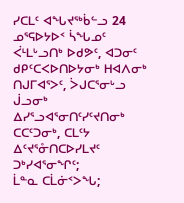ᓯᑕᒪᑦ ᐊᖓᔪᖅᑳᓪᓗ 24 ᓄᕐᕋᐅᔭᐅᑉ ᓵᖓᓄᑦ ᐹᒻᒪᒡᓗᑎᒃ ᐅᑯᕗᑦ, ᐊᑐᓂᑦ ᑯᑭᑦᑕᐸᐅᑎᐅᔭᓂᒃ ᕼᐊᐱᓂᒃ ᑎᒍᒥᐊᕐᐳᑦ, ᐴᒍᑕᕐᓂᒡᓗ ᒎᓗᓂᒃ ᐃᓯᕐᓗᐊᕐᓂᑎᑦᓯᑦᔪᑎᓂᒃ ᑕᑕᑦᑐᓂᒃ, ᑕᒪᑦᔭ ᐃᑦᔪᕐᓁᑎᑕᐅᓯᒪᔪᑦ ᑐᒃᓯᐊᕐᓂᖏᑦ;
ᒫᓐᓇ ᑕᒫᓃᑉᐳᖓ;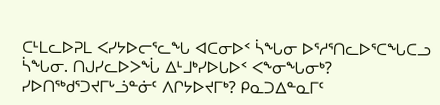ᑕᒻᒪᓚᐅᕈᒪ ᐸᓯᔭᐅᓕᕐᓚᖓ ᐊᑕᓂᐅᑉ ᓵᖓᓂ ᐅᕐᓱᕐᑎᓚᐅᕐᑕᖓᑕᓗ ᓵᖓᓂ. ᑎᒍᓯᓚᐅᐳᖔ ᐃᒻᒧᒃᓯᐅᒐᐅᑉ ᐸᖕᓂᖓᓂᒃ? ᓯᐅᑎᖅᑯᕐᑐᔪᒥᒡᓘᓐᓃᑦ ᐱᒋᔭᐅᔪᒥᒃ? ᑭᓇᑐᐃᓐᓇᒥᑦ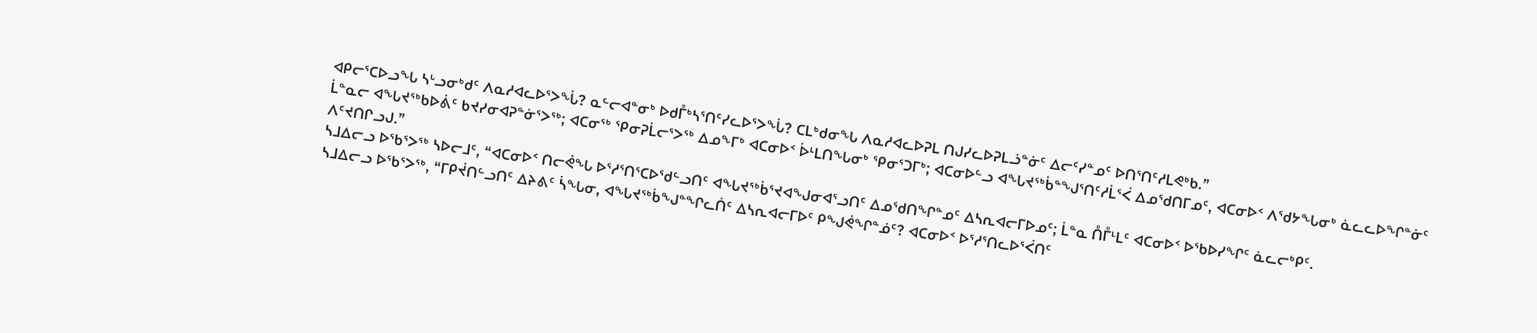ᐊᑭᓕᕐᑕᐅᓗᖓ ᓴᒡᓗᓂᒃᑯᑦ ᐱᓇᓱᐊᓚᐅᕐᐳᖔ? ᓇᓪᓕᐊᓐᓂᒃ ᐅᑯᒤᒃᓴᕐᑎᑦᓯᓚᐅᕐᐳᖔ? ᑕᒪᒃᑯᓂᖓ ᐱᓇᓱᐊᓚᐅᕈᒪ ᑎᒍᓯᓚᐅᕈᒪᓘᓐᓃᑦ ᐃᓕᑦᓯᓐᓄᑦ ᐅᑎᕐᑎᑦᓱᒪᕙᒃᑲ.”
ᒫᓐᓇᓕ ᐊᖓᔪᖅᑲᐅᕖᑦ ᑲᔪᓯᓂᐊᕈᓐᓃᕐᐳᖅ; ᐊᑕᓂᖅ ᕿᓂᕈᒫᓕᕐᐳᖅ ᐃᓄᖕᒥᒃ ᐊᑕᓂᐅᑉ ᐆᒻᒪᑎᖓᓂᒃ ᕿᓂᕐᑐᒥᒃ; ᐊᑕᓂᐅᓪᓗ ᐊᖓᔪᖅᑳᓐᖑᕐᑎᑦᓱᒫᕐᐹ ᐃᓄᖁᑎᒥᓄᑦ, ᐊᑕᓂᐅᑉ ᐱᖁᔭᖓᓂᒃ ᓈᓚᓚᐅᖏᓐᓃᑦ ᐱᑦᔪᑎᒋᓗᒍ.”
ᓴᒧᐃᓕᓗ ᐅᖃᕐᐳᖅ ᓴᐅᓕᒧᑦ, “ᐊᑕᓂᐅᑉ ᑎᓕᕚᖓ ᐅᕐᓱᕐᑎᕐᑕᐅᖁᓪᓗᑎᑦ ᐊᖓᔪᖅᑳᕐᔪᐊᖑᓂᐊᕐᓗᑎᑦ ᐃᓄᖁᑎᖏᓐᓄᑦ ᐃᓴᕆᐊᓕᒥᐅᓄᑦ; ᒫᓐᓇ ᑍᒤᒻᒪᑦ ᐊᑕᓂᐅᑉ ᐅᖃᐅᓯᖏᑦ ᓈᓚᓕᒃᑭᑦ.
ᓴᒧᐃᓕᓗ ᐅᖃᕐᐳᖅ, “ᒥᑭᔫᑎᓪᓗᑎᑦ ᐃᔨᕕᑦ ᓵᖓᓂ, ᐊᖓᔪᖅᑳᖑᓐᖏᓚᑏᑦ ᐃᓴᕆᐊᓕᒥᐅᑦ ᑭᖑᕚᖏᓐᓅᑦ? ᐊᑕᓂᐅᑉ ᐅᕐᓱᕐᑎᓚᐅᕐᐹᑎᑦ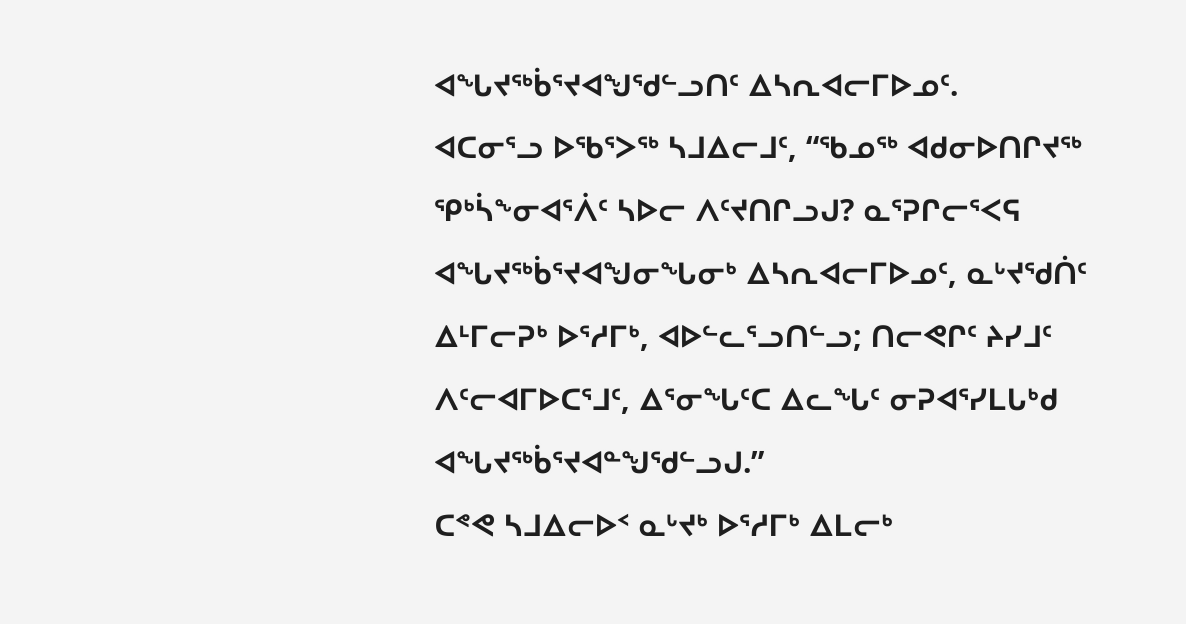ᐊᖓᔪᖅᑳᕐᔪᐊᖑᖁᓪᓗᑎᑦ ᐃᓴᕆᐊᓕᒥᐅᓄᑦ.
ᐊᑕᓂᕐᓗ ᐅᖃᕐᐳᖅ ᓴᒧᐃᓕᒧᑦ, “ᖃᓄᖅ ᐊᑯᓂᐅᑎᒋᔪᖅ ᕿᒃᓵᖕᓂᐊᕐᐲᑦ ᓴᐅᓕ ᐱᑦᔪᑎᒋᓗᒍ? ᓇᕐᕈᒋᓕᕐᐸᕋ ᐊᖓᔪᖅᑳᕐᔪᐊᖑᓂᖓᓂᒃ ᐃᓴᕆᐊᓕᒥᐅᓄᑦ, ᓇᒡᔪᖁᑏᑦ ᐃᒻᒥᓕᕈᒃ ᐅᕐᓱᒥᒃ, ᐊᐅᓪᓚᕐᓗᑎᓪᓗ; ᑎᓕᕙᒋᑦ ᔨᓯᒧᑦ ᐱᑦᓕᐊᒥᐅᑕᕐᒧᑦ, ᐃᕐᓂᖓᑦᑕ ᐃᓚᖓᑦ ᓂᕈᐊᕐᓯᒪᒐᒃᑯ ᐊᖓᔪᖅᑳᕐᔪᐊᓐᖑᖁᓪᓗᒍ.”
ᑕᕝᕙ ᓴᒧᐃᓕᐅᑉ ᓇᒡᔪᒃ ᐅᕐᓱᒥᒃ ᐃᒪᓕᒃ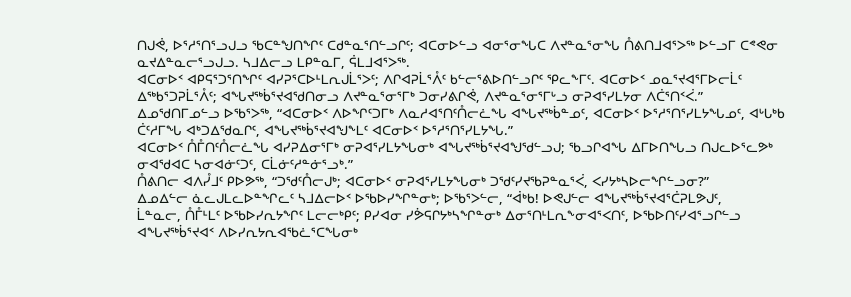ᑎᒍᕚ, ᐅᕐᓱᕐᑎᕐᓗᒍᓗ ᖃᑕᓐᖑᑎᖏᑦ ᑕᑯᓐᓇᕐᑎᓪᓗᒋᑦ; ᐊᑕᓂᐅᓪᓗ ᐊᓂᕐᓂᖓᑕ ᐱᔪᓐᓇᕐᓂᖓ ᑍᕕᑎᒧᐊᕐᐳᖅ ᐅᓪᓗᒥ ᑕᕝᕙᓂ ᓇᔪᐃᓐᓇᓕᕐᓗᒍᓗ. ᓴᒧᐃᓕᓗ ᒪᑭᓐᓇᒥ, ᕌᒪᒧᐊᕐᐳᖅ.
ᐊᑕᓂᐅᑉ ᐊᑭᕋᕐᑐᕐᑎᖏᑦ ᐊᓯᕈᕐᑕᐅᒻᒪᕆᒍᒫᕐᐳᑦ; ᐱᒋᐊᕈᒫᕐᐰᑦ ᑲᓪᓕᕐᕕᐅᑎᓪᓗᒋᑦ ᕿᓚᖕᒥᑦ. ᐊᑕᓂᐅᑉ ᓄᓇᕐᔪᐊᕐᒥᐅᓕᒫᑦ ᐃᖅᑲᕐᑐᕈᒫᕐᐰᑦ; ᐊᖓᔪᖅᑳᕐᔪᐊᖁᑎᓂᓗ ᐱᔪᓐᓇᕐᓂᕐᒥᒃ ᑐᓂᓯᕕᒋᕚ, ᐱᔪᓐᓇᕐᓂᕐᒥᒡᓗ ᓂᕈᐊᕐᓯᒪᔭᓂ ᐱᑖᕐᑎᑉᐹ.”
ᐃᓄᖁᑎᒥᓄᓪᓗ ᐅᖃᕐᐳᖅ, “ᐊᑕᓂᐅᑉ ᐱᐅᖏᑦᑐᒥᒃ ᐱᓇᓱᐊᕐᑎᑦᑍᓕᓛᖓ ᐊᖓᔪᖅᑳᓐᓄᑦ, ᐊᑕᓂᐅᑉ ᐅᕐᓱᕐᑎᕐᓯᒪᔭᖓᓄᑦ, ᐊᒡᒐᒃᑲ ᑖᑦᓱᒥᖓ ᐊᒃᑐᐃᖁᓇᒋᑦ, ᐊᖓᔪᖅᑳᕐᔪᐊᖑᖕᒪᑦ ᐊᑕᓂᐅᑉ ᐅᕐᓱᕐᑎᕐᓯᒪᔭᖓ.”
ᐊᑕᓂᐅᑉ ᑍᒤᑎᑦᑍᓕᓛᖓ ᐊᓯᕈᐃᓂᕐᒥᒃ ᓂᕈᐊᕐᓯᒪᔭᖓᓂᒃ ᐊᖓᔪᖅᑳᕐᔪᐊᖑᖁᓪᓗᒍ; ᖃᓗᒋᐊᖓ ᐃᒥᐅᑎᖓᓗ ᑎᒍᓚᐅᕐᓚᕗᒃ ᓂᐊᖁᐊᑕ ᓴᓂᐊᓃᑦᑐᑦ, ᑕᒫᓃᑦᓱᓐᓃᕐᓗᒃ.”
ᑍᕕᑎᓕ ᐊᐱᓮᒧᑦ ᑭᐅᕗᖅ, “ᑐᖁᑦᑍᓕᒍᒃ; ᐊᑕᓂᐅᑉ ᓂᕈᐊᕐᓯᒪᔭᖓᓂᒃ ᑐᖁᑦᓯᔪᖃᕈᓐᓇᕐᐹ, ᐸᓯᔭᒃᓴᐅᓕᖏᓪᓗᓂ?”
ᐃᓄᐃᓪᓕ ᓈᓚᒍᒪᓚᐅᓐᖏᓚᑦ ᓴᒧᐃᓕᐅᑉ ᐅᖃᐅᓯᖏᓐᓂᒃ; ᐅᖃᕐᐳᓪᓕ, “ᐋᒃᑲ! ᐅᕙᒍᓪᓕ ᐊᖓᔪᖅᑳᕐᔪᐊᕐᑖᕈᒪᕗᒍᑦ,
ᒫᓐᓇᓕ, ᑍᒤᒻᒪᑦ ᐅᖃᐅᓯᕆᔭᖏᑦ ᒪᓕᓕᒃᑭᑦ; ᑭᓯᐊᓂ ᓯᕘᕋᒋᔭᒃᓴᖏᓐᓂᒃ ᐃᓂᕐᑎᒻᒪᕆᖕᓂᐊᕐᐸᑎᑦ, ᐅᖃᐅᑎᑦᓯᐊᕐᓗᒋᓪᓗ ᐊᖓᔪᖅᑳᕐᔪᐊᑉ ᐱᐅᓯᕆᔭᕆᐊᖃᓛᕐᑕᖓᓂᒃ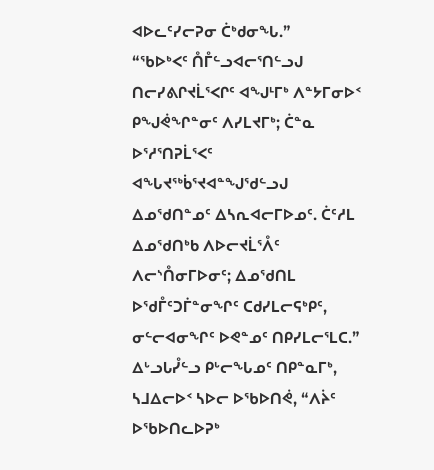ᐊᐅᓚᑦᓯᓕᕈᓂ ᑖᒃᑯᓂᖓ.”
“ᖃᐅᒃᐸᑦ ᑍᒤᓪᓗᐊᓕᕐᑎᓪᓗᒍ ᑎᓕᓯᕕᒋᔪᒫᕐᐸᒋᑦ ᐊᖑᒻᒥᒃ ᐱᓐᔭᒥᓂᐅᑉ ᑭᖑᕚᖏᓐᓂᑦ ᐱᓯᒪᔪᒥᒃ; ᑖᓐᓇ ᐅᕐᓱᕐᑎᕈᒫᕐᐸᑦ ᐊᖓᔪᖅᑳᕐᔪᐊᓐᖑᖁᓪᓗᒍ ᐃᓄᖁᑎᓐᓄᑦ ᐃᓴᕆᐊᓕᒥᐅᓄᑦ. ᑖᑦᓱᒪ ᐃᓄᖁᑎᒃᑲ ᐱᐅᓕᔪᒫᕐᐰᑦ ᐱᓕᔅᑍᓂᒥᐅᓂᑦ; ᐃᓄᖁᑎᒪ ᐅᖁᒤᑦᑐᒦᓐᓂᖏᑦ ᑕᑯᓯᒪᓕᕋᒃᑭᑦ, ᓂᓪᓕᐊᓂᖏᑦ ᐅᕙᓐᓄᑦ ᑎᑭᓯᒪᓕᕐᒪᑕ.”
ᐃᒡᓗᒐᓮᓪᓗ ᑭᒡᓕᖓᓄᑦ ᑎᑭᓐᓇᒥᒃ, ᓴᒧᐃᓕᐅᑉ ᓴᐅᓕ ᐅᖃᐅᑎᕚ, “ᐱᔩᑦ ᐅᖃᐅᑎᓚᐅᕈᒃ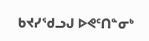ᑲᔪᓯᖁᓗᒍ ᐅᕙᑦᑎᓐᓂᒃ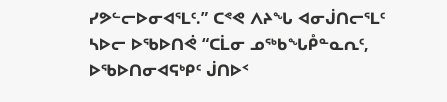ᓯᕗᓪᓕᐅᓂᐊᕐᒪᑦ.” ᑕᕝᕙ ᐱᔨᖓ ᐊᓂᒎᑎᓕᕐᒪᑦ ᓴᐅᓕ ᐅᖃᐅᑎᕚ “ᑕᒫᓂ ᓄᖅᑲᖓᑬᓐᓇᕆᑦ, ᐅᖃᐅᑎᓂᐊᕋᒃᑭᑦ ᒎᑎᐅᑉ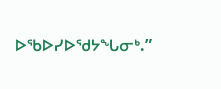ᐅᖃᐅᓯᐅᖁᔭᖓᓂᒃ.”